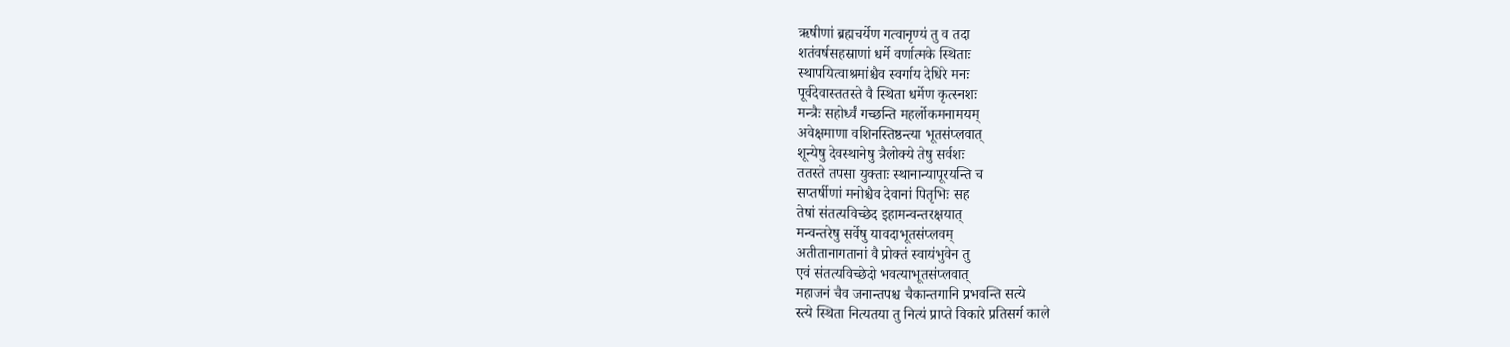ऋषीणां ब्रह्मचर्येण गत्वानृण्यं तु व तदा
शतंवर्षसहस्राणां धर्मे वर्णात्मके स्थिताः
स्थापयित्वाश्रमांश्चैव स्वर्गाय देधिरे मनः
पूर्वदेवास्ततस्ते वै स्थिता धर्मेण कृत्स्नशः
मन्त्रैः सहोर्ध्वं गच्छन्ति महर्लोकमनामयम्
अवेक्षमाणा वशिनस्तिष्ठन्त्या भूतसंप्लवात्
शून्येषु देवस्थानेषु त्रैलोक्ये तेषु सर्वशः
ततस्ते तपसा युक्ताः स्थानान्यापूरयन्ति च
सप्तर्षीणां मनोश्चैव देवानां पितृभिः सह
तेषां संतत्यविच्छेद इहामन्वन्तरक्षयात्
मन्वन्तरेषु सर्वेषु यावदाभूतसंप्लवम्
अतीतानागतानां वै प्रोक्तं स्वायंभुवेन तु
एवं संतत्यविच्छेदो भवत्याभूतसंप्लवात्
महाजनं चैव जनान्तपश्च चैकान्तगानि प्रभवन्ति सत्ये
स्त्ये स्थिता नित्यतया तु नित्यं प्राप्ते विकारे प्रतिसर्ग काले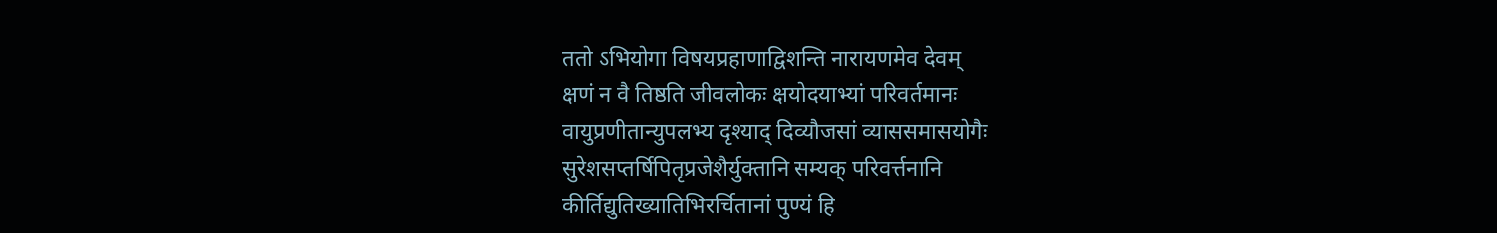ततो ऽभियोगा विषयप्रहाणाद्विशन्ति नारायणमेव देवम्
क्षणं न वै तिष्ठति जीवलोकः क्षयोदयाभ्यां परिवर्तमानः
वायुप्रणीतान्युपलभ्य दृश्याद् दिव्यौजसां व्याससमासयोगैः
सुरेशसप्तर्षिपितृप्रजेशैर्युक्तानि सम्यक् परिवर्त्तनानि
कीर्तिद्युतिख्यातिभिरर्चितानां पुण्यं हि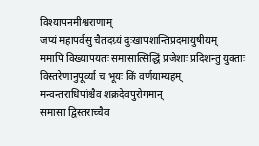विश्यापनमीश्वराणाम्
जप्यं महापर्वसु चैतदग्र्यं दुःखापशान्तिप्रदमायुषीयम्
ममापि विख्यापयतः समासात्सिद्धिं प्रजेशाः प्रदिशन्तु युक्ताः
विस्तरेणानुपूर्व्या च भूयः किं वर्णयाम्यहम्
मन्वन्तराधिपांश्चैव शक्रदेवपुरोगमान्
समासा द्विस्तराच्चैव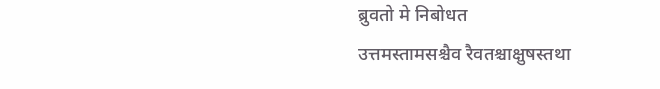ब्रुवतो मे निबोधत
उत्तमस्तामसश्चैव रैवतश्चाक्षुषस्तथा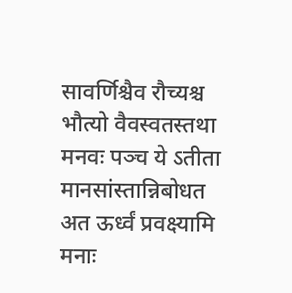सावर्णिश्चैव रौच्यश्च भौत्यो वैवस्वतस्तथा
मनवः पञ्च ये ऽतीता मानसांस्तान्निबोधत
अत ऊर्ध्वं प्रवक्ष्यामि मनाः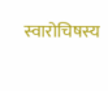स्वारोचिषस्य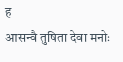ह
आसन्वै तुषिता देवा मनोः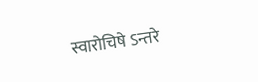स्वारोचिषे ऽन्तरे